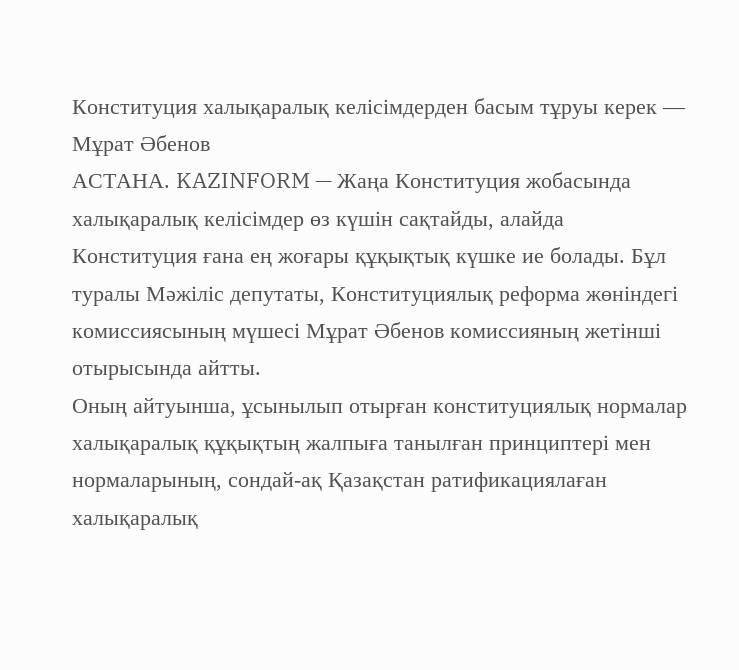Конституция халықаралық келісімдерден басым тұруы керек — Мұрат Әбенов
АСТАНА. KAZINFORM — Жаңа Конституция жобасында халықаралық келісімдер өз күшін сақтайды, алайда Конституция ғана ең жоғары құқықтық күшке ие болады. Бұл туралы Мәжіліс депутаты, Конституциялық реформа жөніндегі комиссиясының мүшесі Мұрат Әбенов комиссияның жетінші отырысында айтты.
Оның айтуынша, ұсынылып отырған конституциялық нормалар халықаралық құқықтың жалпыға танылған принциптері мен нормаларының, сондай-ақ Қазақстан ратификациялаған халықаралық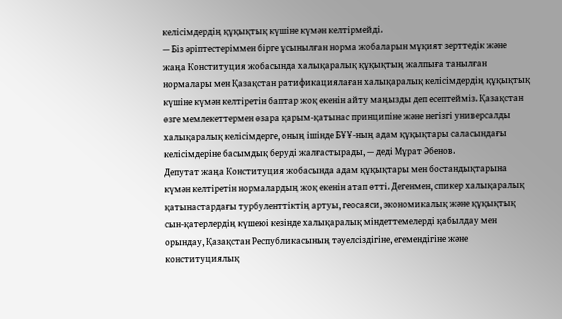келісімдердің құқықтық күшіне күмән келтірмейді.
— Біз әріптестеріммен бірге ұсынылған норма жобаларын мұқият зерттедік және жаңа Конституция жобасында халықаралық құқықтың жалпыға танылған нормалары мен Қазақстан ратификациялаған халықаралық келісімдердің құқықтық күшіне күмән келтіретін баптар жоқ екенін айту маңызды деп есептейміз. Қазақстан өзге мемлекеттермен өзара қарым-қатынас принципіне және негізгі универсалды халықаралық келісімдерге, оның ішінде БҰҰ-ның адам құқықтары саласындағы келісімдеріне басымдық беруді жалғастырады, — деді Мұрат Әбенов.
Депутат жаңа Конституция жобасында адам құқықтары мен бостандықтарына күмән келтіретін нормалардың жоқ екенін атап өтті. Дегенмен, спикер халықаралық қатынастардағы турбуленттіктің артуы, геосаяси, экономикалық және құқықтық сын-қатерлердің күшеюі кезінде халықаралық міндеттемелерді қабылдау мен орындау, Қазақстан Республикасының тәуелсіздігіне, егемендігіне және конституциялық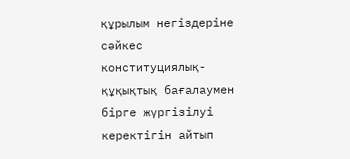құрылым негіздеріне сәйкес конституциялық-құқықтық бағалаумен бірге жүргізілуі керектігін айтып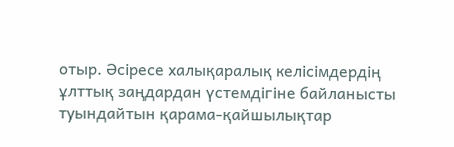отыр. Әсіресе халықаралық келісімдердің ұлттық заңдардан үстемдігіне байланысты туындайтын қарама-қайшылықтар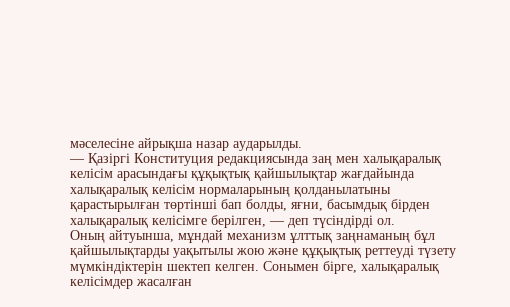мәселесіне айрықша назар аударылды.
— Қазіргі Конституция редакциясында заң мен халықаралық келісім арасындағы құқықтық қайшылықтар жағдайында халықаралық келісім нормаларының қолданылатыны қарастырылған төртінші бап болды, яғни, басымдық бірден халықаралық келісімге берілген, — деп түсіндірді ол.
Оның айтуынша, мұндай механизм ұлттық заңнаманың бұл қайшылықтарды уақытылы жою және құқықтық реттеуді түзету мүмкіндіктерін шектеп келген. Сонымен бірге, халықаралық келісімдер жасалған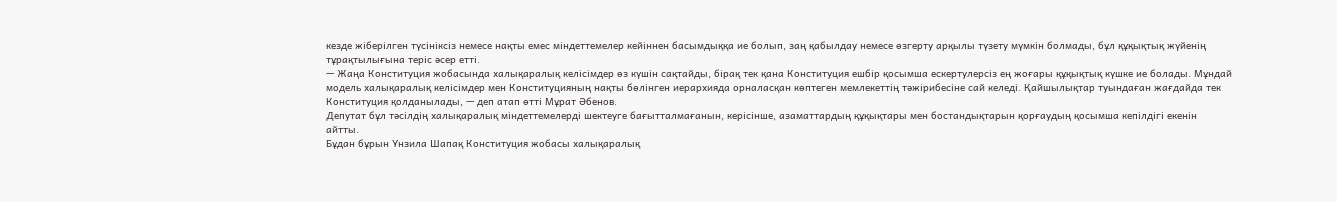кезде жіберілген түсініксіз немесе нақты емес міндеттемелер кейіннен басымдыққа ие болып, заң қабылдау немесе өзгерту арқылы түзету мүмкін болмады, бұл құқықтық жүйенің тұрақтылығына теріс әсер етті.
— Жаңа Конституция жобасында халықаралық келісімдер өз күшін сақтайды, бірақ тек қана Конституция ешбір қосымша ескертулерсіз ең жоғары құқықтық күшке ие болады. Мұндай модель халықаралық келісімдер мен Конституцияның нақты бөлінген иерархияда орналасқан көптеген мемлекеттің тәжірибесіне сай келеді. Қайшылықтар туындаған жағдайда тек Конституция қолданылады, — деп атап өтті Мұрат Әбенов.
Депутат бұл тәсілдің халықаралық міндеттемелерді шектеуге бағытталмағанын, керісінше, азаматтардың құқықтары мен бостандықтарын қорғаудың қосымша кепілдігі екенін айтты.
Бұдан бұрын Үнзила Шапақ Конституция жобасы халықаралық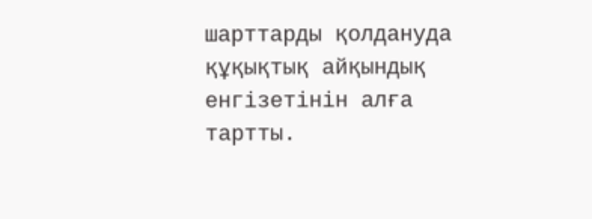шарттарды қолдануда құқықтық айқындық енгізетінін алға тартты.